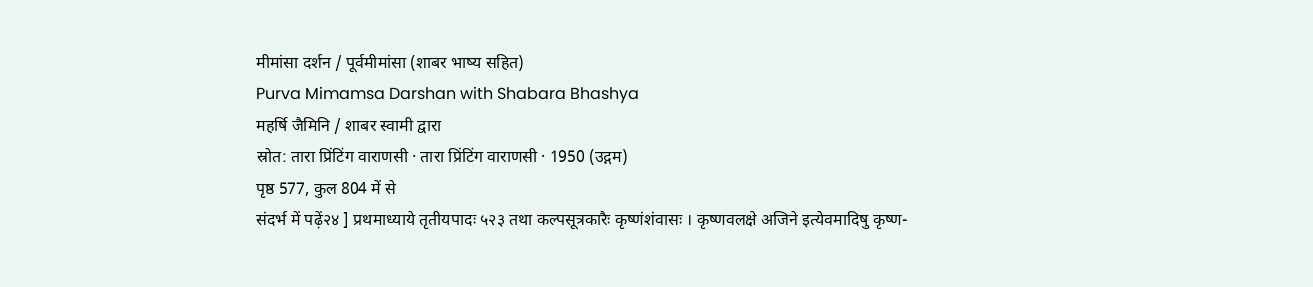मीमांसा दर्शन / पूर्वमीमांसा (शाबर भाष्य सहित)
Purva Mimamsa Darshan with Shabara Bhashya
महर्षि जैमिनि / शाबर स्वामी द्वारा
स्रोत: तारा प्रिंटिंग वाराणसी · तारा प्रिंटिंग वाराणसी · 1950 (उद्गम)
पृष्ठ 577, कुल 804 में से
संदर्भ में पढ़ें२४ ] प्रथमाध्याये तृतीयपादः ५२३ तथा कल्पसूत्रकारैः कृष्णंशंवासः । कृष्णवलक्षे अजिने इत्येवमादिषु कृष्ण-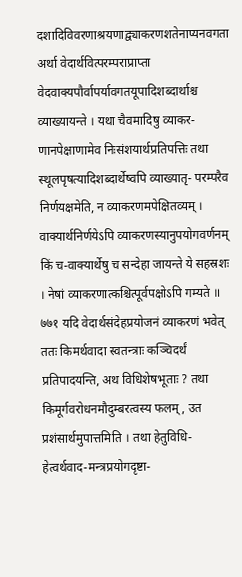दशादिविवरणाश्रयणाद्व्याकरणशतेनाप्यनवगता अर्था वेदार्थवित्परम्पराप्राप्ता वेदवाक्यपौर्वापर्यावगतयूपादिशब्दार्थाश्च व्याख्यायन्ते । यथा चैवमादिषु व्याकर- णानपेक्षाणामेव निःसंशयार्थप्रतिपत्तिः तथा स्थूलपृषत्यादिशब्दार्थेष्वपि व्याख्यातृ- परम्परैव निर्णयक्षमेति, न व्याकरणमपेक्षितव्यम् । वाक्यार्थनिर्णयेऽपि व्याकरणस्यानुपयोगवर्णनम् किं च-वाक्यार्थेषु च सन्देहा जायन्ते ये सहस्रशः । नेषां व्याकरणात्कश्चित्पूर्वपक्षोऽपि गम्यते ॥ ७७१ यदि वेदार्थसंदेहप्रयोजनं व्याकरणं भवेत् ततः किमर्थवादा स्वतन्त्राः कञ्चिदर्थं प्रतिपादयन्ति, अथ विधिशेषभूताः ? तथा किमूर्गवरोधनमौदुम्बरत्वस्य फलम्, उत प्रशंसार्थमुपात्तमिति । तथा हेतुविधि-हेत्वर्थवाद-मन्त्रप्रयोगदृष्टा-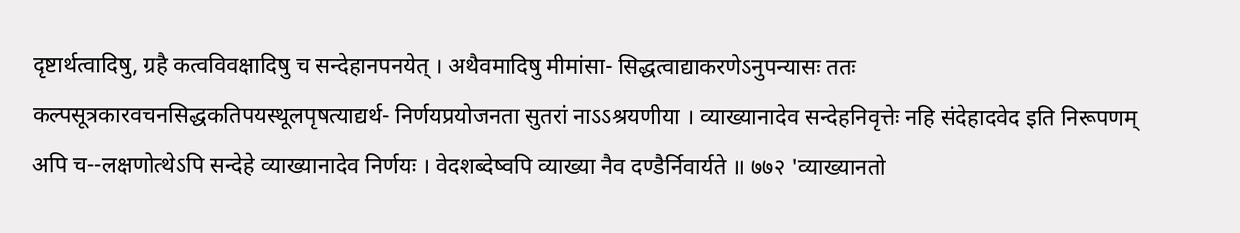दृष्टार्थत्वादिषु, ग्रहै कत्वविवक्षादिषु च सन्देहानपनयेत् । अथैवमादिषु मीमांसा- सिद्धत्वाद्याकरणेऽनुपन्यासः ततः कल्पसूत्रकारवचनसिद्धकतिपयस्थूलपृषत्याद्यर्थ- निर्णयप्रयोजनता सुतरां नाऽऽश्रयणीया । व्याख्यानादेव सन्देहनिवृत्तेः नहि संदेहादवेद इति निरूपणम् अपि च--लक्षणोत्थेऽपि सन्देहे व्याख्यानादेव निर्णयः । वेदशब्देष्वपि व्याख्या नैव दण्डैर्निवार्यते ॥ ७७२ 'व्याख्यानतो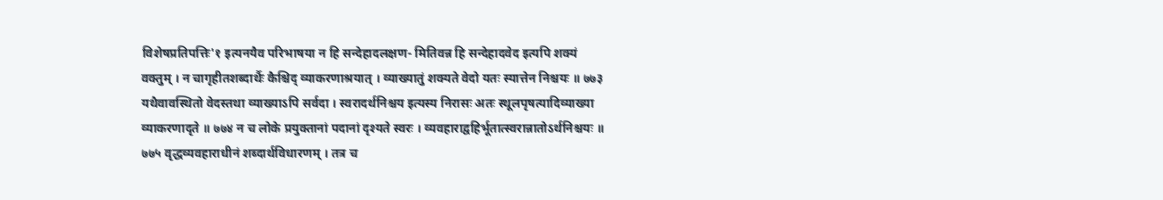विशेषप्रतिपत्तिः'१ इत्यनयैव परिभाषया न हि सन्देहादलक्षण- मितिवन्न हि सन्देहादवेद इत्यपि शक्यं वक्तुम् । न चागृहीतशब्दार्थैः कैश्चिद् व्याकरणाश्रयात् । व्याख्यातुं शक्यते वेदो यतः स्यात्तेन निश्चयः ॥ ७७३ यथैवावस्थितो वेदस्तथा व्याख्याऽपि सर्वदा । स्वरादर्थनिश्चय इत्यस्य निरासः अतः स्थूलपृषत्यादिव्याख्या व्याकरणादृते ॥ ७७४ न च लोके प्रयुक्तानां पदानां दृश्यते स्वरः । व्यवहाराद्वहिर्भूतात्स्वरान्नातोऽर्थनिश्चयः ॥ ७७५ वृद्धव्यवहाराधीनं शब्दार्थविधारणम् । तत्र च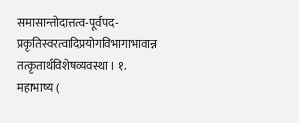समासान्तोदात्तत्व-पूर्वपद- प्रकृतिस्वरत्वादिप्रयोगविभागाभावान्न तत्कृतार्थविशेषव्यवस्था । १. महाभाष्य (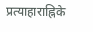प्रत्याहाराह्निके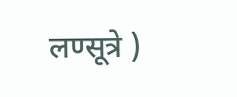लण्सूत्रे )